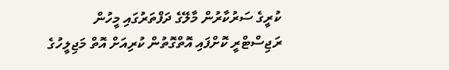ކުރީގެ ސަރުކާރުން މާލޭގެ ދަފްތަރުގައި މީހުން ރަޖިސްޓްރީ ކޮށްފައި އޮތްގޮތުން ކުރިއަށް އޮތް މަޖިލީހުގެ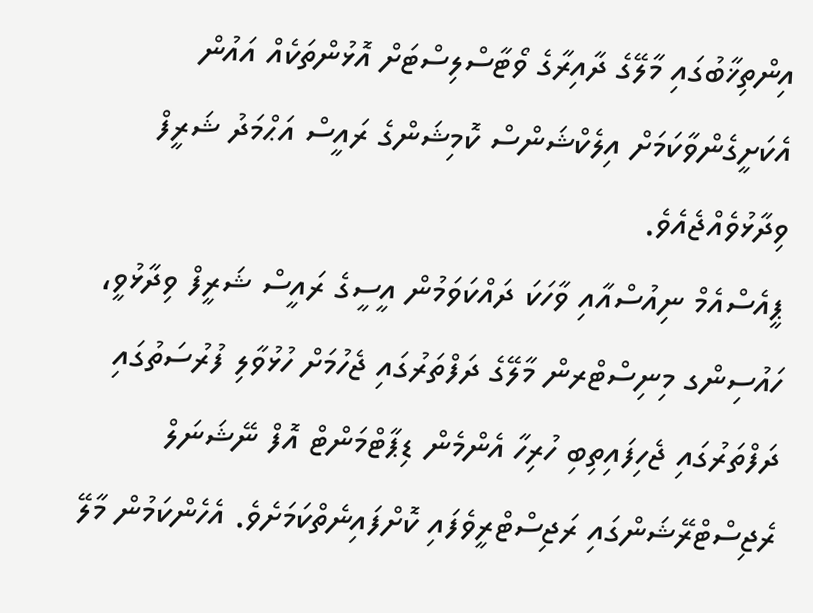އިންތިޚާބުގައި މާލޭގެ ދާއިރާގެ ވޯޓާސްލިސްޓަށް އޮޅުންތަކެއް އައުން އެކަށީގެންވާކަމަށް އިލެކްޝަންސް ކޮމިޝަންގެ ރައީސް އަޙްމަދު ޝަރީފް ވިދާޅުވެއްޖެއެވެ.
ޕީއެސްއެމް ނިއުސްއާއި ވާހަކަ ދައްކަވަމުން އީސީގެ ރައީސް ޝަރީފް ވިދާޅުވީ، ހައުސިންގ މިނިސްޓްރން މާލޭގެ ދަފްތަރުގައި ޖެހުމަށް ހުޅުވާލި ފުރުސަތުގައި ދަފްތަރުގައި ޖެހިފައިތިބި ހުރިހާ އެންމެން ޑިޕާޓްމަންޓް އޮފް ނޭޝަނަލް ރެޖިސްޓްރޭޝަންގައި ރަޖިސްޓްރީވެފައި ކޮށްފައިނެތްކަމަށެވެ. އެހެންކަމުން މާލޭ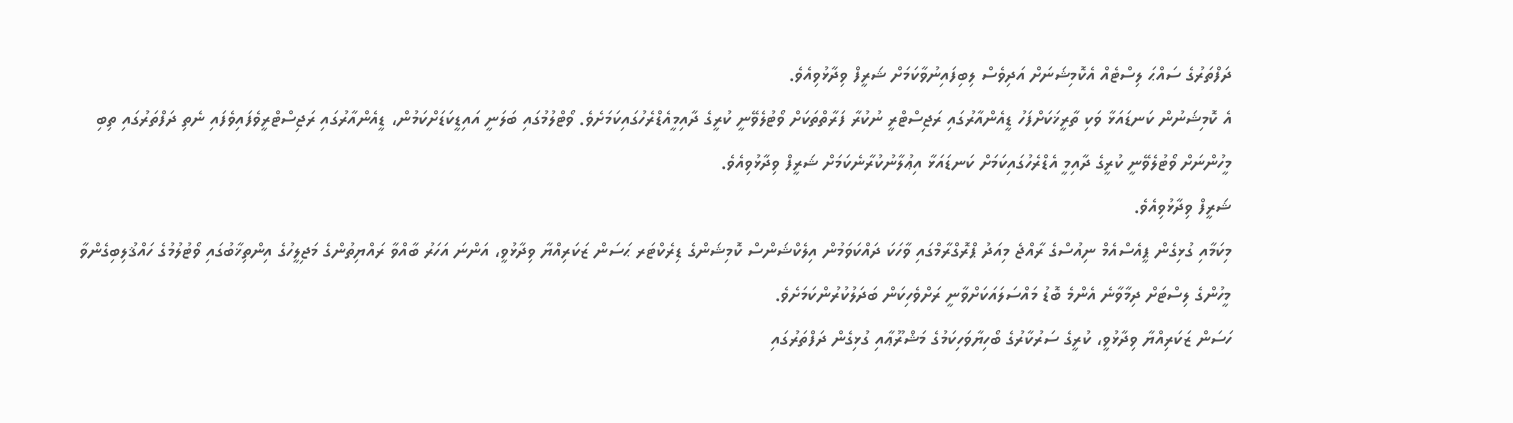ދަފްތަރުގެ ސައްޙަ ލިސްޓެއް އެކޮމިޝަނަށް އަދިވެސް ލިބިފައިނުވާކަމަށް ޝަރީފް ވިދާޅުވިއެވެ.
އެ ކޮމިޝަނުން ކަނޑައަޅާ ވަކި ތާރީޚަކަށްފަހު ޑީއެންއާރުގައި ރަޖިސްޓްރީ ނުކުރާ ފަރާތްތަކަށް ވޯޓުލެވޭނީ ކުރީގެ ދާއިމީއެޑްރެހުގައިކަމަށެވެ. ވޯޓްލުމުގައި ބަލަނީ އައިޑީކަޑަށްކަމުން، ޑީއެންއާރުގައި ރަޖިސްޓްރީވެފައިވެފައި ނެތި ދަފްތަރުގައި ތިބި މީހުންނަށް ވޯޓުލެވޭނީ ކުރީގެ ދާއިމީ އެޑްރެހުގައިކަމަށް ކަނޑައަޅާ އިޢުލާނުކުރާނެކަމަށް ޝަރީފް ވިދާޅުވިއެވެ.
ޝަރީފް ވިދާޅުވިއެވެ.
މިކަމާއި ގުޅިގެން ޕީއެސްއެމް ނިއުސްގެ ރާއްޖެ މިއަދު ޕްރޮގްރާމްގައި ވާހަކަ ދައްކަވަމުން އިލެކްޝަންސް ކޮމިޝަންގެ ޑިރެކްޓަރ ޙަސަން ޒަކަރިއްޔާ ވިދާޅުވީ، އަންނަ އަހަރު ބާއްވާ ރައްޔިތުންގެ މަޖިލީހުގެ އިންތިޚާބުގައި ވޯޓުލުމުގެ ހައްޤުލިބިގެންވާ މީހުންގެ ލިސްޓަށް ދިމާވާނެ އެންމެ ބޮޑު މައްސަލައަކަށްވާނީ ރަށްވެހިކަން ބަދަލުކުރުންކަމަށެވެ.
ހަސަން ޒަކަރިއްޔާ ވިދާޅުވީ، ކުރީގެ ސަރުކާރުގެ ބޯހިޔާވަހިކަމުގެ މަޝްރޫޢާއި ގުޅިގެން ދަފްތަރުގައި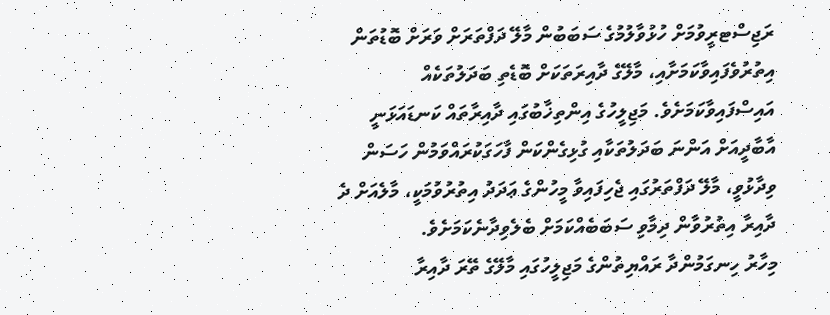ރަޖިސްޓރީވުމަށް ހުޅުވާލުމުގެ ސަބަބުން މާލޭ ދަފްތަރަށް ވަރަށް ބޮޑުތަން އިތުރުވެފައިވާކަމަށާއި، މާލޭގެ ދާއިރަތަކަށް ބޮޑެތި ބަދަލުތަކެއް އައިސްފައިވާކަމަށެވެ. މަޖިލީހުގެ އިންތިޚާބުގައި ދާއިރާތައް ކަނޑައަޅަނީ އާބާދީއަށް އަންނަ ބަދަލުތަކާއި ގުޅިގެންކަން ފާހަގަކުރައްވަމުން ހަސަން ވިދާޅުވީ، މާލޭ ދަފްތަރުގައި ޖެހިފައިވާ މީހުންގެ ޢަދަދު އިތުރުވުމަކީ، މާލެއަށް ދެ ދާއިރާ އިތުރުވާން ދިމާވި ސަބަބެއްކަމަށް ބެލެވިދާނެކަމަށެވެ.
މިހާރު ހިނގަމުންދާ ރައްޔިތުންގެ މަޖިލީހުގައި މާލޭގެ ތޭރަ ދާއިރާ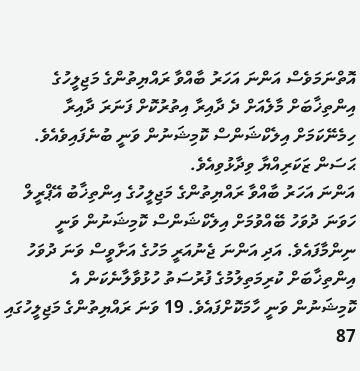އޮތްނަމަވެސް އަންނަ އަހަރު ބާއްވާ ރައްޔިތުންގެ މަޖިލީހުގެ އިންތިޚާބަށް މާލެއަށް ދެ ދާއިރާ އިތުރުކޮށް ފަނަރަ ދާއިރާ ހިމެނޭކަމަށް އިލެކްޝަންސް ކޮމިޝަނުން ވަނީ ބުނެފައިވެއެވެ.
ޙަސަން ޒަކަރިއްޔާ ވިދާޅުވިއެވެ.
އަންނަ އަހަރު ބާއްވާ ރައްޔިތުންގެ މަޖިލީހުގެ އިންތިޚާބު އޭޕްރީލް ހަވަނަ ދުވަހު ބޭއްވުމަށް އިލެކްޝަންސް ކޮމިޝަނުން ވަނީ ނިންމާފައެވެ. އަދި އަންނަ ޖެނުއަރީ މަހުގެ އަށާވީސް ވަނަ ދުވަހު އިންތިޚާބަށް ކުރިމަތިލުމުގެ ފުރުސަތު ހުޅުވާލާނެކަން އެ ކޮމިޝަނުން ވަނީ ހާމަކޮށްފައެވެ. 19 ވަނަ ރައްޔިތުންގެ މަޖިލީހުގައި 87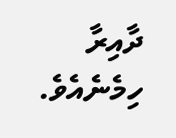ދާއިރާ ހިމެނެއެވެ.